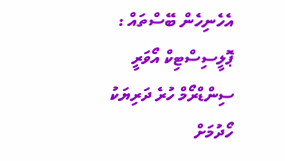އެހެނިހެން ބޭސްތައް : ޕޮލީސިސްޓިކް އޯވަރީ ސިންޑްރޯމް ހުރެ ދަރިޔަކު ހޯދުމަށް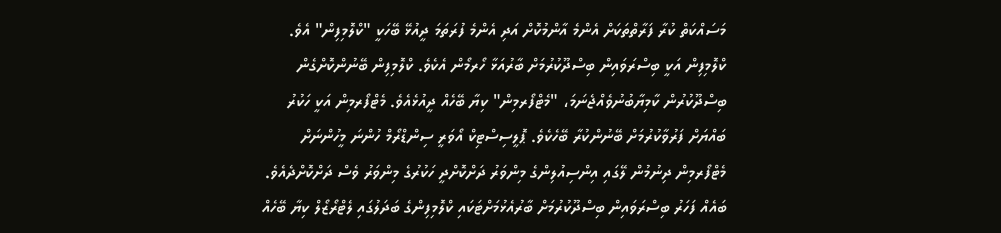މަސައްކަތް ކުރާ ފަރާތްތަކަށް އެންމެ އާންމުކޮށް އަދި އެންމެ ފުރަތަމަ ދީއުޅޭ ބޭހަކީ "ކްލޮމިފިން" އެވެ. ކްލޮމިފިން އަކީ ބިސްރަވައިން ބިސްދޫކުރުމަށް ބާރުއަޅާ ހޯރމޯން އެކެވެ. ކްލޮމިފިން ބޭނުންކޮށްގެން ބިސްދޫކުރުން ކާމިޔާބުނުވެއްޖެނަމަ، "މެޓްފޯރމިން" ކިޔާ ބޭހެއް ދީއުޅެއެވެ. މެޓްފޯރމިން އަކީ ހަކުރު ބައްޔަށް ފަރުވާކުރުމަށް ބޭނުންކުރާ ބޭހެކެވެ. ޕޮލީސިސްޓިކް އޯވަރީ ސިންޑްރޯމް ހުންނަ މީހުންނަށް މެޓްފޯރމިން ދިނުމުން ލޭގައި އިންސިއުލިންގެ މިންވަރު ދަށްކޮށްދީ ހަކުރުގެ މިންވަރު ވެސް ދަށްކޮށްދެއެވެ. ބައެއް ފަހަރު ބިސްރަވައިން ބިސްދޫކުރުމަށް ބާރުއެޅުމަށްޓަކައި ކްލޮމިފިންގެ ބަދަލުގައި ލެޓްރޯޒޯލް ކިޔާ ބޭހެއް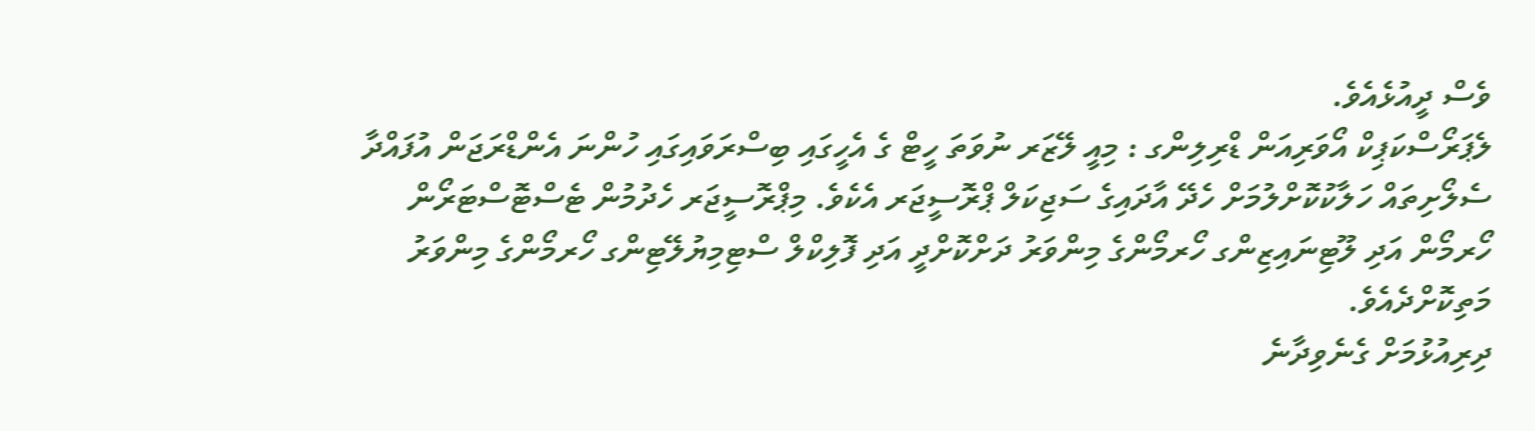ވެސް ދީއުޅެއެވެ.
ލެޕަރޯސްކަޕިކް އޯވަރިއަން ޑްރިލިންގ : މިއީ ލޭޒަރ ނުވަތަ ހީޓް ގެ އެހީގައި ބިސްރަވައިގައި ހުންނަ އެންޑްރަޖަން އުފައްދާ ސެލޯށިތައް ހަލާކުކޮށްލުމަށް ހެދޭ އާދައިގެ ސަޖިކަލް ޕްރޮސީޖަރ އެކެވެ. މިޕްރޮސީޖަރ ހެދުމުން ޓެސްޓޮސްޓަރޯން ހޯރމޯން އަދި ލޫޓިނައިޒިންގ ހޯރމޯންގެ މިންވަރު ދަށްކޮށްދީ އަދި ފޮލިކްލް ސްޓިމިޔުލޭޓިންގ ހޯރމޯންގެ މިންވަރު މަތިކޮށްދެއެވެ.
ދިރިއުޅުމަށް ގެނެވިދާނެ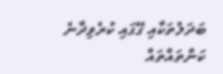ބަދަލުތަކާއި ގޭގައި ކުރެވިދާނެ ކަންތައްތައް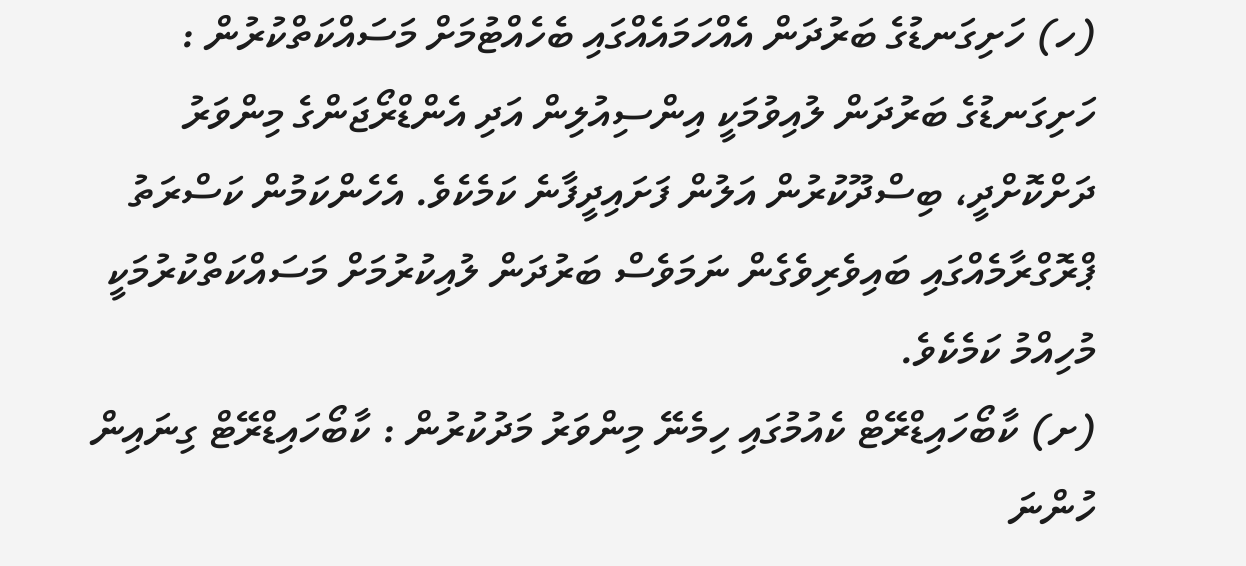(ހ) ހަށިގަނޑުގެ ބަރުދަން އެއްހަމައެއްގައި ބެހެއްޓުމަށް މަސައްކަތްކުރުން : ހަށިގަނޑުގެ ބަރުދަން ލުއިވުމަކީ އިންސިއުލިން އަދި އެންޑްރޯޖަންގެ މިންވަރު ދަށްކޮށްދީ، ބިސްދޫކުރުން އަލުން ފަށައިދީފާނެ ކަމެކެވެ. އެހެންކަމުން ކަސްރަތު ޕްރޮގްރާމެއްގައި ބައިވެރިވެގެން ނަމަވެސް ބަރުދަން ލުއިކުރުމަށް މަސައްކަތްކުރުމަކީ މުހިއްމު ކަމެކެވެ.
(ށ) ކާބޯހައިޑްރޭޓް ކެއުމުގައި ހިމެނޭ މިންވަރު މަދުކުރުން : ކާބޯހައިޑްރޭޓް ގިނައިން ހުންނަ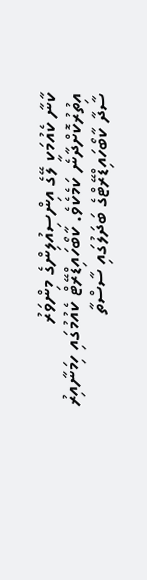ކާނާ ކެއުމަކީ ލޭގެ އިންސިއުލިންގެ މިންވަރު އިތުރުކޮށްދާނެ ކަމެކެވެ. ކާބޯހައިޑްރޭޓް ކެއުމުގައި ހިމަނާއިރު ސާދާ ކާބޯހައިޑްރޭޓްގެ ބަދަލުގައި ސާސްތާ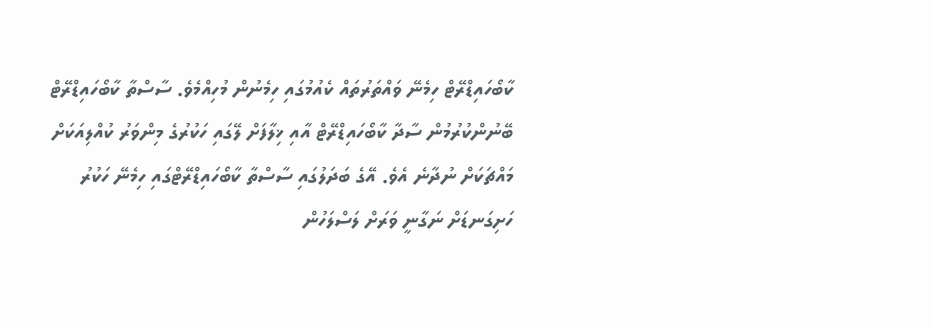ކާބޯހައިޑްރޭޓް ހިމެނޭ ވައްތަރުތައް ކެއުމުގައި ހިމެނުން މުހިއްމެވެ. ސާސްތާ ކާބޯހައިޑްރޭޓް ބޭނުންކުރުމުން ސާދާ ކާބޯހައިޑްރޭޓް އާއި ޚިލާފަށް ލޭގައި ހަކުރުގެ މިންވަރު ކުއްލިއަކަށް މައްޗަކަށް ނުދާނެ އެވެ. އޭގެ ބަދަލުގައި ސާސްތާ ކާބޯހައިޑްރޭޓްގައި ހިމެނޭ ހަކުރު ހަށިގަނޑަށް ނަގާނީ ވަރަށް ލަސްލަހުން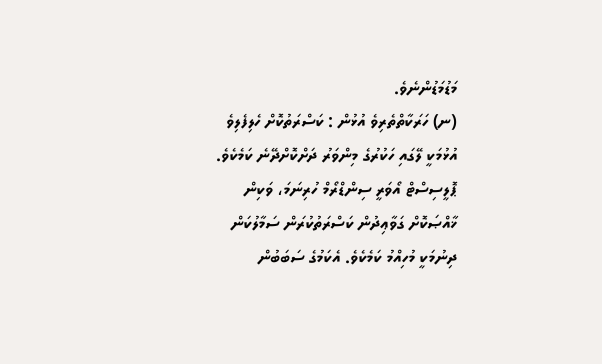މަޑުމަޑުންނެވެ.
(ނ) ހަރަކާތްތެރިވެ އުޅުން : ކަސްރަތުކޮށް ހެލިފެލިވެ އުޅުމަކީ ލޭގައި ހަކުރުގެ މިންވަރު ދަށްކޮށްދޭނެ ކަމެކެވެ. ޕޮލީސިސްޓް އޯވަރީ ސިންޑްރޯމް ހުރިނަމަ، ވަކިން ޚާއްޞަކޮށް ގަވާޢިދުން ކަސްރަތުކުރަން ސަމާލުކަން ދިނުމަކީ މުހިއްމު ކަމެކެވެ. އެކަމުގެ ސަބަބުން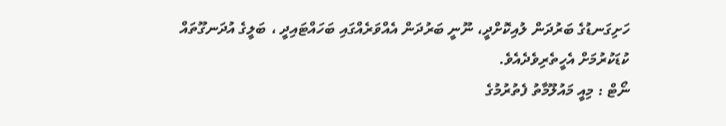ހަށިގަނޑުގެ ބަރުދަން ލުއިކޮށްދީ، ނޫނީ ބަރުދަން އެއްވަރެއްގައި ބަހައްޓައިދީ ، ބަލީގެ އުދަނގޫތައް ކުޑަކުރުމަށް އެހީތެރިވެދެއެވެ.
ނޯޓް : މިއީ މައުލޫމާތު ފެތުރުމުގެ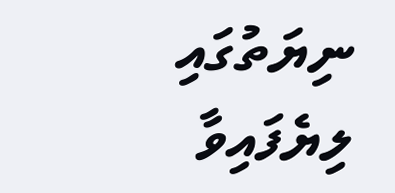ނިޔަތުގައި ލިޔެފައިވާ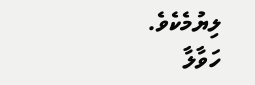ލިޔުމެކެވެ.
ހަވާލާ